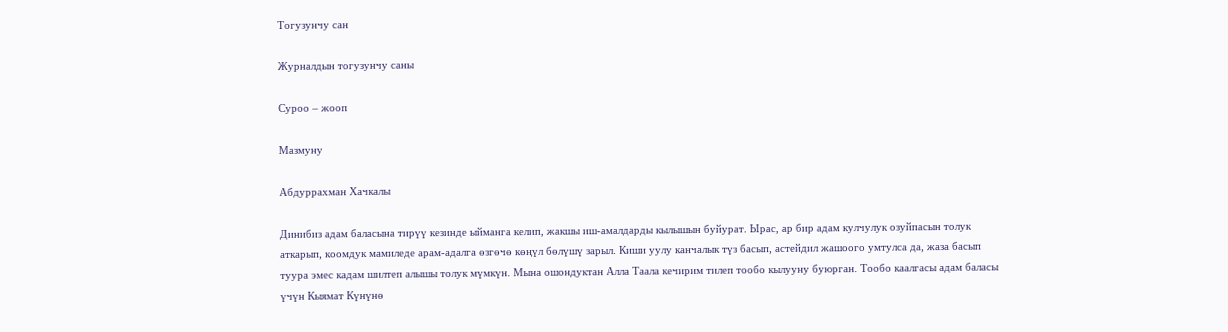Тогузунчу сан

Журналдын тогузунчу саны

Суроо – жооп

Мазмуну

Абдуррахман Хачкалы

Динибиз адам баласына тирүү кезинде ыйманга келип, жакшы иш-амалдарды кылышын буйурат. Ырас, ар бир адам кулчулук озуйпасын толук аткарып, коомдук мамиледе арам-адалга өзгөчө көңүл бөлүшү зарыл. Киши уулу канчалык түз басып, астейдил жашоого умтулса да, жаза басып туура эмес кадам шилтеп алышы толук мүмкүн. Мына ошондуктан Алла Таала кечирим тилеп тообо кылууну буюрган. Тообо каалгасы адам баласы үчүн Кыямат Күнүнө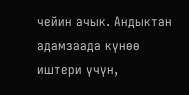чейин ачык. Андыктан адамзаада күнөө иштери үчүн,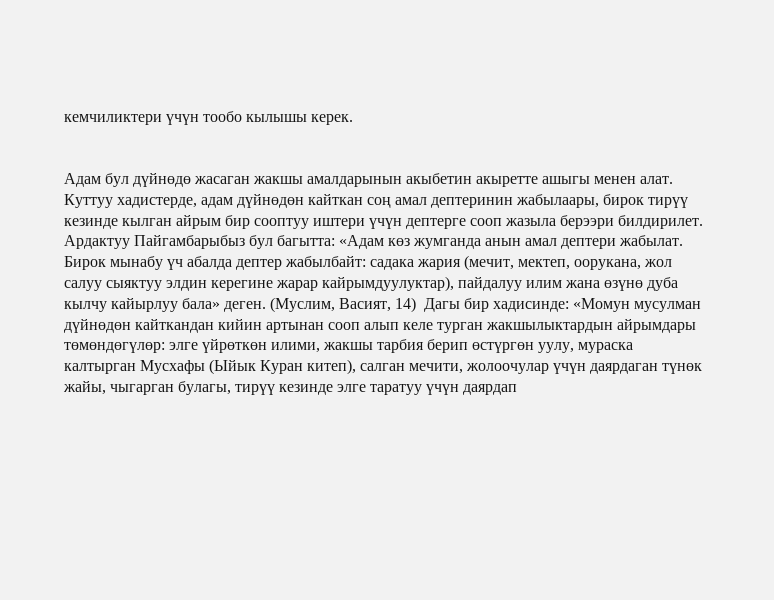кемчиликтери үчүн тообо кылышы керек.


Адам бул дүйнөдө жасаган жакшы амалдарынын акыбетин акыретте ашыгы менен алат. Куттуу хадистерде, адам дүйнөдөн кайткан соң амал дептеринин жабылаары, бирок тирүү кезинде кылган айрым бир сооптуу иштери үчүн дептерге сооп жазыла берээри билдирилет. Ардактуу Пайгамбарыбыз бул багытта: «Адам көз жумганда анын амал дептери жабылат. Бирок мынабу үч абалда дептер жабылбайт: садака жария (мечит, мектеп, оорукана, жол салуу сыяктуу элдин керегине жарар кайрымдуулуктар), пайдалуу илим жана өзүнө дуба кылчу кайырлуу бала» деген. (Муслим, Васият, 14)  Дагы бир хадисинде: «Момун мусулман дүйнөдөн кайткандан кийин артынан сооп алып келе турган жакшылыктардын айрымдары төмөндөгүлөр: элге үйрөткөн илими, жакшы тарбия берип өстүргөн уулу, мураска калтырган Мусхафы (Ыйык Куран китеп), салган мечити, жолоочулар үчүн даярдаган түнөк жайы, чыгарган булагы, тирүү кезинде элге таратуу үчүн даярдап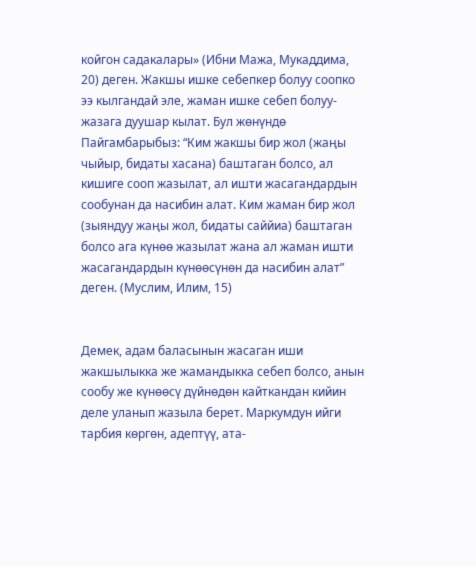койгон садакалары» (Ибни Мажа, Мукаддима, 20) деген. Жакшы ишке себепкер болуу соопко ээ кылгандай эле, жаман ишке себеп болуу-жазага дуушар кылат. Бул жөнүндө Пайгамбарыбыз: “Ким жакшы бир жол (жаңы чыйыр, бидаты хасана) баштаган болсо, ал кишиге сооп жазылат, ал ишти жасагандардын сообунан да насибин алат. Ким жаман бир жол (зыяндуу жаңы жол, бидаты саййиа) баштаган болсо ага күнөө жазылат жана ал жаман ишти жасагандардын күнөөсүнөн да насибин алат” деген. (Муслим, Илим, 15)


Демек, адам баласынын жасаган иши жакшылыкка же жамандыкка себеп болсо, анын сообу же күнөөсү дүйнөдөн кайткандан кийин деле уланып жазыла берет. Маркумдун ийги тарбия көргөн, адептүү, ата-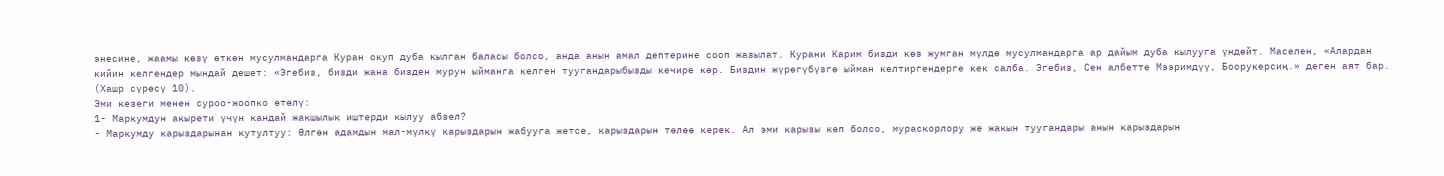энесине, жаамы көзү өткөн мусулмандарга Куран окуп дуба кылган баласы болсо, анда анын амал дептерине сооп жазылат. Курани Карим бизди көз жумган мүлдө мусулмандарга ар дайым дуба кылууга үндөйт. Маселен, «Алардан кийин келгендер мындай дешет: «Эгебиз, бизди жана бизден мурун ыйманга келген туугандарыбызды кечире көр. Биздин жүрөгүбүзгө ыйман келтиргендерге кек салба. Эгебиз, Сен албетте Мээримдүү, Боорукерсиң.» деген аят бар. (Хашр сүрөсү 10).
Эми кезеги менен суроо-жоопко өтөлү:
1- Маркумдун акырети үчүн кандай жакшылык иштерди кылуу абзел?
- Маркумду карыздарынан кутултуу: Өлгөн адамдын мал-мүлкү карыздарын жабууга жетсе, карыздарын төлөө керек. Ал эми карызы көп болсо, мураскорлору же жакын туугандары анын карыздарын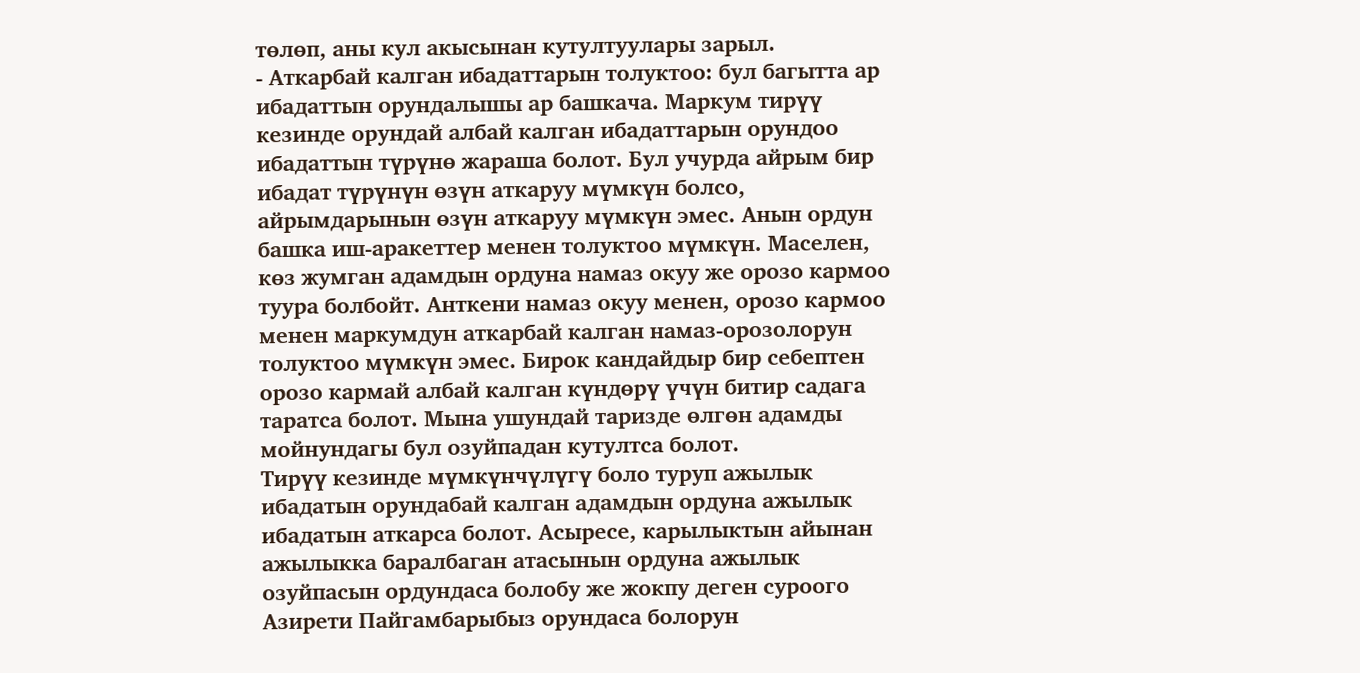төлөп, аны кул акысынан кутултуулары зарыл.
- Аткарбай калган ибадаттарын толуктоо: бул багытта ар ибадаттын орундалышы ар башкача. Маркум тирүү кезинде орундай албай калган ибадаттарын орундоо ибадаттын түрүнө жараша болот. Бул учурда айрым бир ибадат түрүнүн өзүн аткаруу мүмкүн болсо, айрымдарынын өзүн аткаруу мүмкүн эмес. Анын ордун башка иш-аракеттер менен толуктоо мүмкүн. Маселен, көз жумган адамдын ордуна намаз окуу же орозо кармоо туура болбойт. Анткени намаз окуу менен, орозо кармоо менен маркумдун аткарбай калган намаз-орозолорун толуктоо мүмкүн эмес. Бирок кандайдыр бир себептен орозо кармай албай калган күндөрү үчүн битир садага таратса болот. Мына ушундай таризде өлгөн адамды мойнундагы бул озуйпадан кутултса болот.
Тирүү кезинде мүмкүнчүлүгү боло туруп ажылык ибадатын орундабай калган адамдын ордуна ажылык ибадатын аткарса болот. Асыресе, карылыктын айынан ажылыкка баралбаган атасынын ордуна ажылык озуйпасын ордундаса болобу же жокпу деген суроого Азирети Пайгамбарыбыз орундаса болорун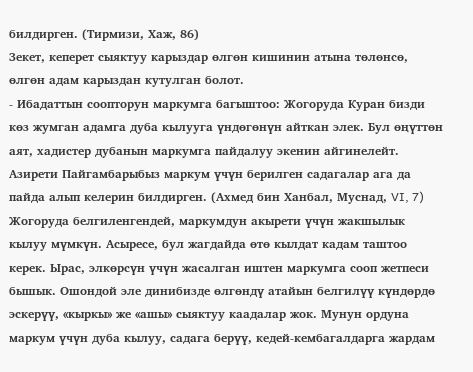билдирген. (Тирмизи, Хаж, 86)
Зекет, кеперет сыяктуу карыздар өлгөн кишинин атына төлөнсө, өлгөн адам карыздан кутулган болот.
- Ибадаттын соопторун маркумга багыштоо: Жогоруда Куран бизди көз жумган адамга дуба кылууга үндөгөнүн айткан элек. Бул өңүттөн аят, хадистер дубанын маркумга пайдалуу экенин айгинелейт. Азирети Пайгамбарыбыз маркум үчүн берилген садагалар ага да пайда алып келерин билдирген. (Ахмед бин Ханбал, Муснад, VI, 7)
Жогоруда белгиленгендей, маркумдун акырети үчүн жакшылык кылуу мүмкүн. Асыресе, бул жагдайда өтө кылдат кадам таштоо керек. Ырас, элкөрсүн үчүн жасалган иштен маркумга сооп жетпеси бышык. Ошондой эле динибизде өлгөндү атайын белгилүү күндөрдө эскерүү, «кыркы» же «ашы» сыяктуу каадалар жок. Мунун ордуна маркум үчүн дуба кылуу, садага берүү, кедей-кембагалдарга жардам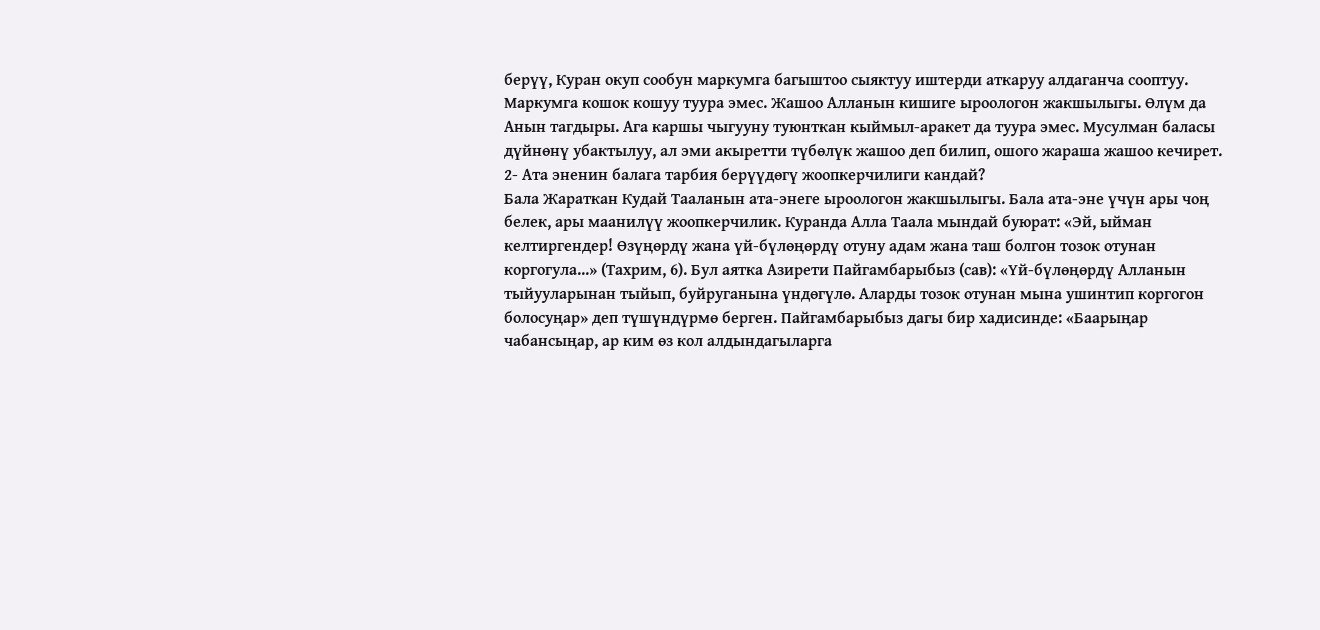берүү, Куран окуп сообун маркумга багыштоо сыяктуу иштерди аткаруу алдаганча сооптуу. Маркумга кошок кошуу туура эмес. Жашоо Алланын кишиге ыроологон жакшылыгы. Өлүм да Анын тагдыры. Ага каршы чыгууну туюнткан кыймыл-аракет да туура эмес. Мусулман баласы дүйнөнү убактылуу, ал эми акыретти түбөлүк жашоо деп билип, ошого жараша жашоо кечирет.
2- Ата эненин балага тарбия берүүдөгү жоопкерчилиги кандай?
Бала Жараткан Кудай Тааланын ата-энеге ыроологон жакшылыгы. Бала ата-эне үчүн ары чоң белек, ары маанилүү жоопкерчилик. Куранда Алла Таала мындай буюрат: «Эй, ыйман келтиргендер! Өзүңөрдү жана үй-бүлөңөрдү отуну адам жана таш болгон тозок отунан коргогула...» (Тахрим, 6). Бул аятка Азирети Пайгамбарыбыз (сав): «Үй-бүлөңөрдү Алланын тыйууларынан тыйып, буйруганына үндөгүлө. Аларды тозок отунан мына ушинтип коргогон болосуңар» деп түшүндүрмө берген. Пайгамбарыбыз дагы бир хадисинде: «Баарыңар чабансыңар, ар ким өз кол алдындагыларга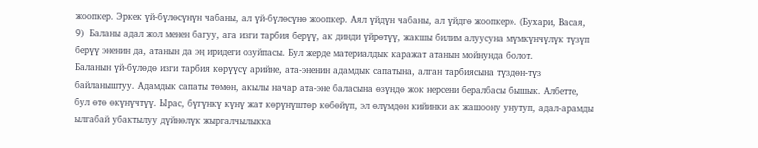жоопкер. Эркек үй-бүлөсүнүн чабаны, ал үй-бүлөсүнө жоопкер. Аял үйдүн чабаны, ал үйдгө жоопкер». (Бухари, Васая, 9)  Баланы адал жол менен багуу, ага изги тарбия берүү, ак динди үйрөтүү, жакшы билим алуусуна мүмкүнчүлүк түзүп берүү эненин да, атанын да эң иридеги озуйпасы. Бул жерде материалдык каражат атанын мойнунда болот.
Баланын үй-бүлөдө изги тарбия көрүүсү арийне, ата-эненин адамдык сапатына, алган тарбиясына түздөн-түз байланыштуу. Адамдык сапаты төмөн, акылы начар ата-эне баласына өзүндө жок нерсени бералбасы бышык. Албетте, бул өтө өкүнүчтүү. Ырас, бүгүнкү күнү жат көрүнүштөр көбөйүп, эл өлүмдөн кийинки ак жашоону унутуп, адал-арамды ылгабай убактылуу дүйнөлүк жыргалчылыкка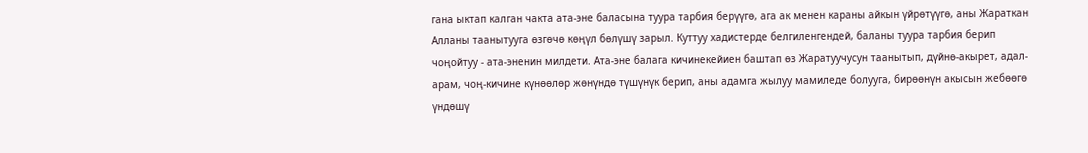гана ыктап калган чакта ата-эне баласына туура тарбия берүүгө, ага ак менен караны айкын үйрөтүүгө, аны Жараткан Алланы таанытууга өзгөчө көңүл бөлүшү зарыл. Куттуу хадистерде белгиленгендей, баланы туура тарбия берип чоңойтуу - ата-эненин милдети. Ата-эне балага кичинекейиен баштап өз Жаратуучусун таанытып, дүйнө-акырет, адал-арам, чоң-кичине күнөөлөр жөнүндө түшүнүк берип, аны адамга жылуу мамиледе болууга, бирөөнүн акысын жебөөгө үндөшү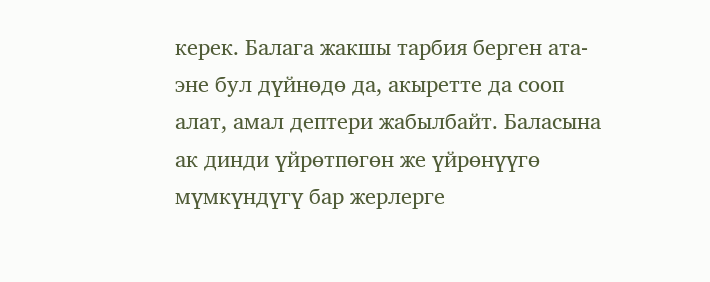керек. Балага жакшы тарбия берген ата-эне бул дүйнөдө да, акыретте да сооп алат, амал дептери жабылбайт. Баласына ак динди үйрөтпөгөн же үйрөнүүгө мүмкүндүгү бар жерлерге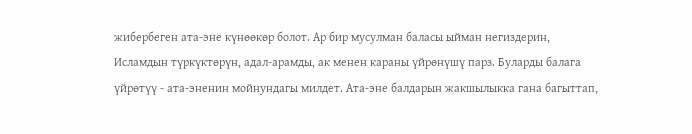жибербеген ата-эне күнөөкөр болот. Ар бир мусулман баласы ыйман негиздерин, Исламдын түркүктөрүн, адал-арамды, ак менен караны үйрөнүшү парз. Буларды балага үйрөтүү - ата-эненин мойнундагы милдет. Ата-эне балдарын жакшылыкка гана багыттап,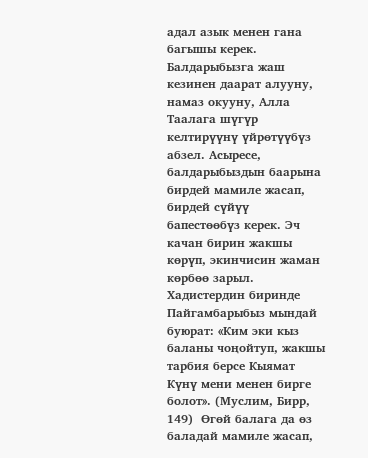адал азык менен гана багышы керек.
Балдарыбызга жаш кезинен даарат алууну, намаз окууну, Алла Таалага шүгүр келтирүүнү үйрөтүүбүз абзел. Асыресе, балдарыбыздын баарына бирдей мамиле жасап, бирдей сүйүү бапестөөбүз керек. Эч качан бирин жакшы көрүп, экинчисин жаман көрбөө зарыл. Хадистердин биринде Пайгамбарыбыз мындай буюрат: «Ким эки кыз баланы чоңойтуп, жакшы тарбия берсе Кыямат Күнү мени менен бирге болот». (Муслим, Бирр, 149)  Өгөй балага да өз баладай мамиле жасап,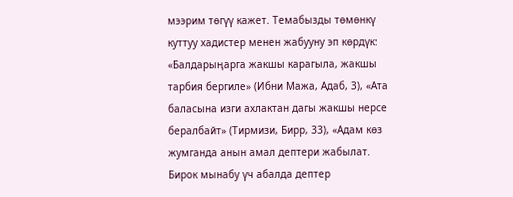мээрим төгүү кажет. Темабызды төмөнкү куттуу хадистер менен жабууну эп көрдүк: «Балдарыңарга жакшы карагыла, жакшы тарбия бергиле» (Ибни Мажа, Адаб, 3), «Ата баласына изги ахлактан дагы жакшы нерсе бералбайт» (Тирмизи, Бирр, 33), «Адам көз жумганда анын амал дептери жабылат. Бирок мынабу үч абалда дептер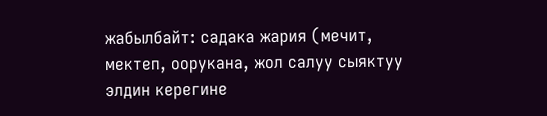жабылбайт: садака жария (мечит, мектеп, оорукана, жол салуу сыяктуу элдин керегине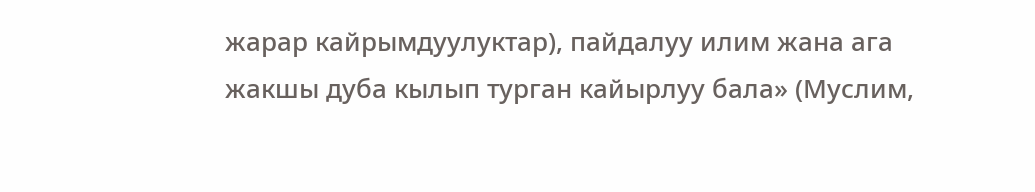жарар кайрымдуулуктар), пайдалуу илим жана ага жакшы дуба кылып турган кайырлуу бала» (Муслим,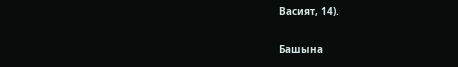Васият, 14).

Башына